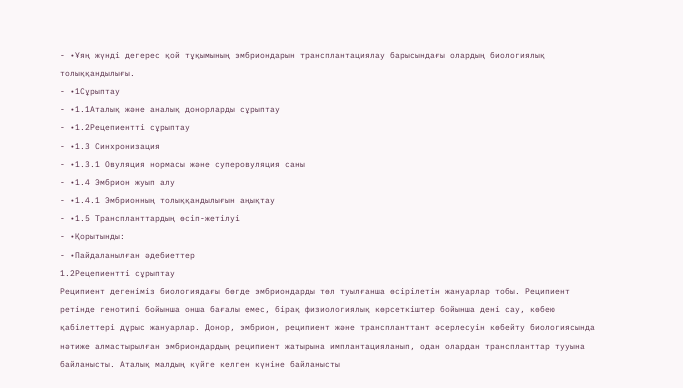- •Ұяң жүнді дегерес қой тұқымының эмбриондарын трансплантациялау барысындағы олардың биологиялық толыққандылығы.
- •1Сұрыптау
- •1.1Аталық және аналық донорларды сұрыптау
- •1.2Рецепиентті сұрыптау
- •1.3 Синхронизация
- •1.3.1 Овуляция нормасы және суперовуляция саны
- •1.4 Эмбрион жуып алу
- •1.4.1 Эмбрионның толыққандылығын аңықтау
- •1.5 Транспланттардың өсіп-жетілуі
- •Қорытынды:
- •Пайдаланылған әдебиеттер
1.2Рецепиентті сұрыптау
Реципиент дегеніміз биологиядағы бөгде эмбриондарды төл туылғанша өсірілетін жануарлар тобы. Реципиент ретінде генотипі бойынша онша бағалы емес, бірақ физиологиялық көрсеткіштер бойынша дені сау, көбею қабілеттері дұрыс жануарлар. Донор, эмбрион, реципиент және транспланттант әсерлесуін көбейту биологиясында нәтиже алмастырылған эмбриондардың реципиент жатырына имплантацияланып, одан олардан транспланттар тууына байланысты. Аталық малдың күйге келген күніне байланысты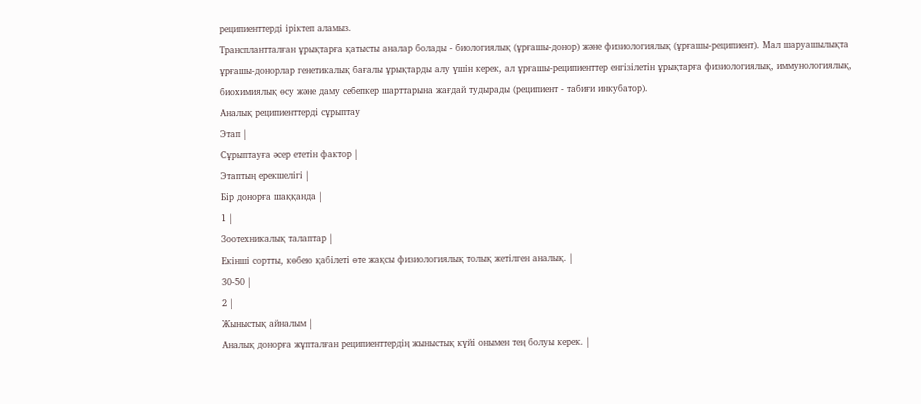реципиенттерді іріктеп аламыз.
Трансплантталған ұрықтарға қатысты аналар болады - биологиялық (ұрғашы-донор) және физиологиялық (ұрғашы-реципиент). Мал шаруашылықта ұрғашы-донорлар генетикалық бағалы ұрықтарды алу үшін керек, ал ұрғашы-реципиенттер енгізілетін ұрықтарға физиологиялық, иммунологиялық, биохимиялық өсу және даму себепкер шарттарына жағдай тудырады (реципиент - табиғи инкубатор).
Аналық реципиенттерді сұрыптау
Этап |
Cұрыптауға әсер ететін фактор |
Этаптың ерекшелігі |
Бір донорға шаққанда |
1 |
Зоотехникалық талаптар |
Екінші сортты, көбею қабілеті өте жақсы физиологиялық толық жетілген аналық. |
30-50 |
2 |
Жыныстық айналым |
Аналық донорға жұпталған реципиенттердің жыныстық күйі онымен тең болуы керек. |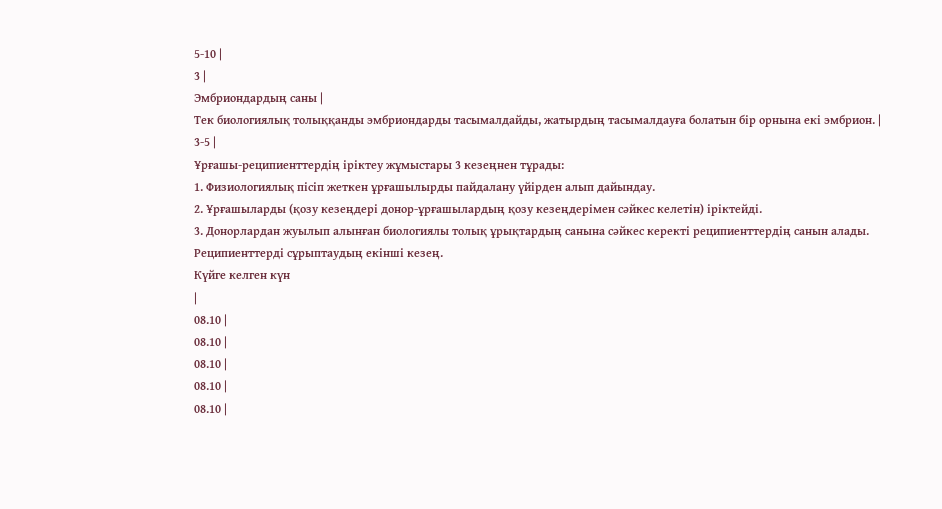5-10 |
3 |
Эмбриондардың саны |
Тек биологиялық толыққанды эмбриондарды тасымалдайды, жатырдың тасымалдауға болатын бір орнына екі эмбрион. |
3-5 |
Ұрғашы-реципиенттердің іріктеу жұмыстары 3 кезеңнен тұрады:
1. Физиологиялық пісіп жеткен ұрғашылырды пайдалану үйірден алып дайындау.
2. Ұрғашыларды (қозу кезеңдері донор-ұрғашылардың қозу кезеңдерімен сәйкес келетін) іріктейді.
3. Донорлардан жуылып алынған биологиялы толық ұрықтардың санына сәйкес керекті реципиенттердің санын алады.
Реципиенттерді сұрыптаудың екінші кезең.
Күйге келген күн
|
08.10 |
08.10 |
08.10 |
08.10 |
08.10 |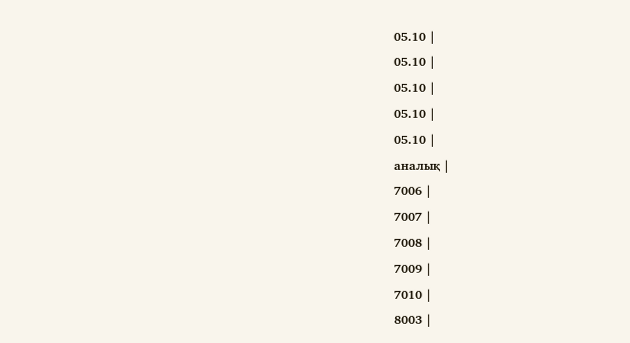05.10 |
05.10 |
05.10 |
05.10 |
05.10 |
аналық |
7006 |
7007 |
7008 |
7009 |
7010 |
8003 |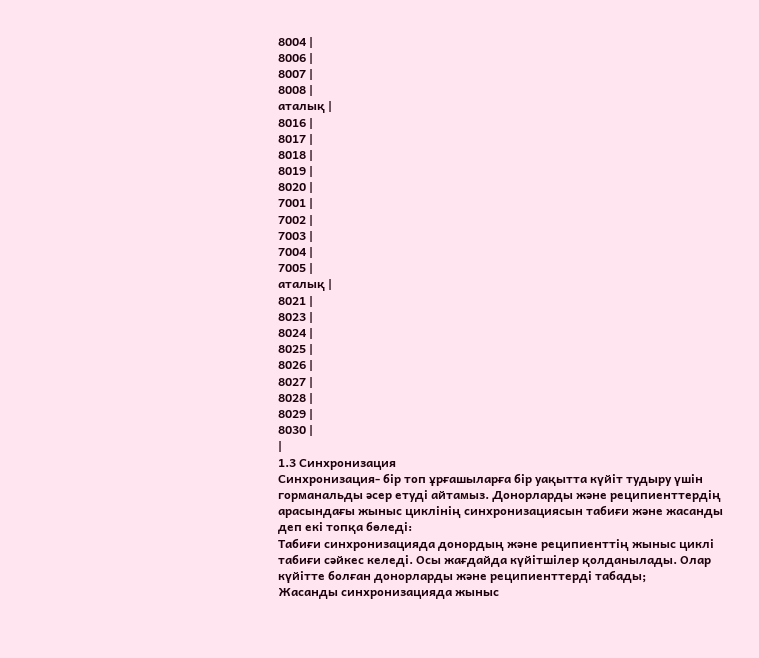8004 |
8006 |
8007 |
8008 |
аталық |
8016 |
8017 |
8018 |
8019 |
8020 |
7001 |
7002 |
7003 |
7004 |
7005 |
аталық |
8021 |
8023 |
8024 |
8025 |
8026 |
8027 |
8028 |
8029 |
8030 |
|
1.3 Синхронизация
Синхронизация- бір топ ұрғашыларға бір уақытта күйіт тудыру үшін горманальды әсер етуді айтамыз. Донорларды және реципиенттердің арасындағы жыныс циклінің синхронизациясын табиғи және жасанды деп екі топқа бөледі:
Табиғи синхронизацияда донордың және реципиенттің жыныс циклі табиғи сәйкес келеді. Осы жағдайда күйітшілер қолданылады. Олар күйітте болған донорларды және реципиенттерді табады;
Жасанды синхронизацияда жыныс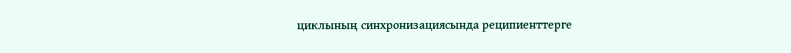циклының синхронизациясында реципиенттерге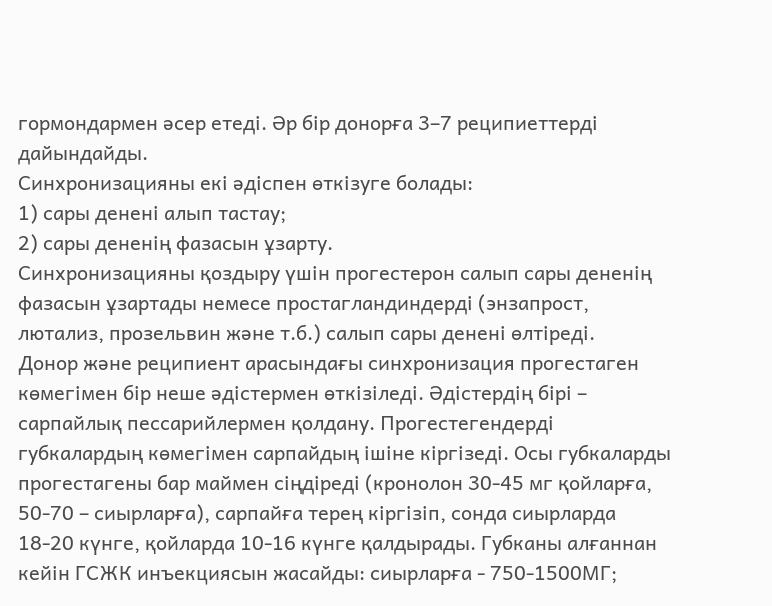гормондармен әсер етеді. Әр бір донорға 3–7 реципиеттерді дайындайды.
Синхронизацияны екі әдіспен өткізуге болады:
1) сары денені алып тастау;
2) сары дененің фазасын ұзарту.
Синхронизацияны қоздыру үшін прогестерон салып сары дененің фазасын ұзартады немесе простагландиндерді (энзапрост, лютализ, прозельвин және т.б.) салып сары денені өлтіреді.
Донор және реципиент арасындағы синхронизация прогестаген көмегімен бір неше әдістермен өткізіледі. Әдістердің бірі – сарпайлық пессарийлермен қолдану. Прогестегендерді губкалардың көмегімен сарпайдың ішіне кіргізеді. Осы губкаларды прогестагены бар маймен сіңдіреді (кронолон 30-45 мг қойларға, 50-70 – сиырларға), сарпайға терең кіргізіп, сонда сиырларда 18-20 күнге, қойларда 10-16 күнге қалдырады. Губканы алғаннан кейін ГСЖК инъекциясын жасайды: сиырларға - 750-1500МГ;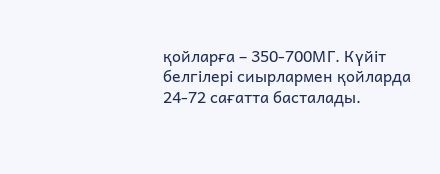қойларға – 350-700МГ. Күйіт белгілері сиырлармен қойларда 24-72 сағатта басталады.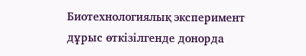Биотехнологиялық эксперимент дұрыс өткізілгенде донорда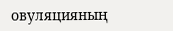овуляцияның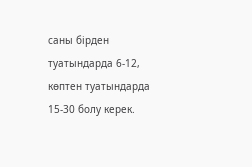саны бірден туатындарда 6-12, көптен туатындарда 15-30 болу керек.